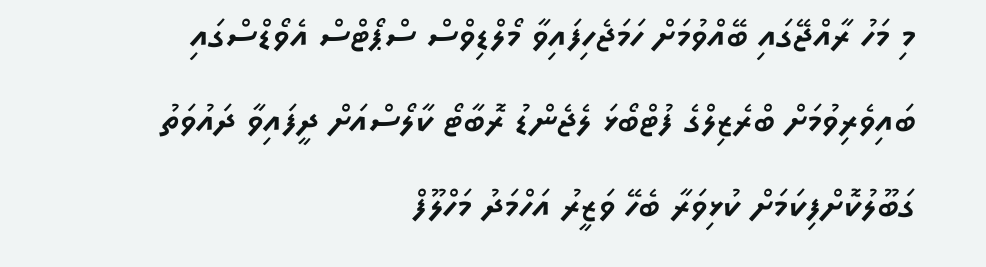މި މަހު ރާއްޖޭގައި ބޭއްވުމަށް ހަމަޖެހިފައިވާ މޯލްޑިވްސް ސްޕޯޓްސް އެވޯޑްސްގައި ބައިވެރިވުމަށް ބްރެޒިލްގެ ފުޓްބޯޅަ ލެޖެންޑު ރޮބާޓޯ ކާލޯސްއަށް ދީފައިވާ ދައުވަތު ގަބޫލުކޮށްފިކަމަށް ކުޅިވަރާ ބެހޭ ވަޒީރު އަހްމަދު މަހްލޫފް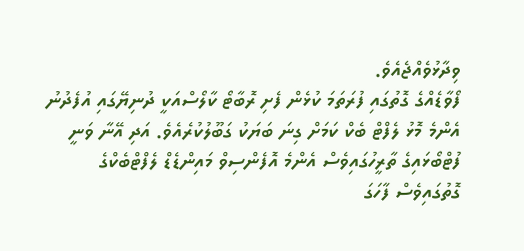ވިދާޅުވެއްޖެއެވެ.
ފޯވާޑެއްގެ ގޮތުގައި ފުރަތަމަ ކުޅެން ފެށި ރޮބާޓޯ ކާލޯސްއަކީ ދުނިޔޭގައި އުފެދުނު އެންމެ މޮޅު ލެފްޓް ބެކް ކަމަށް ގިނަ ބަޔަކު ގަބޫލުކުރެއެވެ. އަދި އޭނާ ވަނީ ފުޓްބޯޅައިގެ ތާރީހުގައިވެސް އެންމެ އޮފެންސިވް މައިންޑެޑް ލެފްޓްބެކްގެ ގޮތުގައިވެސް ފާހަގަ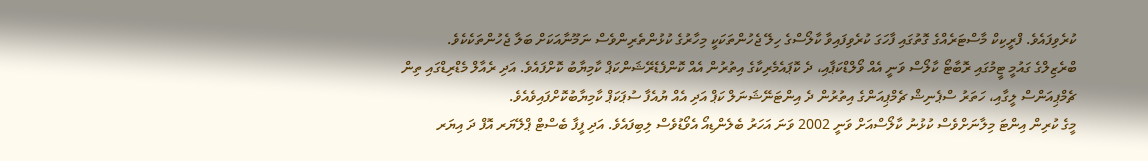ކުރެވިފައެވެ. ފްރީކިކް މާސްޓަރެއްގެ ގޮތުގައި ފާހަގަ ކުރެވިފައިވާ ކާލޯސްގެ ހިލޭ ޖެހުންތަކަކީ މިހާރުގެ ކުޅުންތެރިންވެސް ނަމޫނާއަކަށް ބަލާ ޖެހުންތަކެކެވެ.
ބްރެޒިލްގެ ގައުމީ ޓީމުގައި ރޮބާޓޯ ކާލޯސް ވަނީ އެއް ވޯލްޑްކަޕާއި، ދެ ކޮޕައެމެރިކާގެ އިތުރުން އެއް ކޮންފެޑެރޭޝަންކަޕް ކާމިޔާބު ކޮށްފައެވެ. އަދި ރެއާލް މެޑްރިޑްގައި ތިން ޗެމްޕިއަންސް ލީގާއި، ހަތަރު ސްޕެނިޝް ޗެމްޕިއަންގެ އިތުރުން ދެ އިންޓަނޭޝަނަލް ކަޕް އަދި އެއް ޔުއެފާ ސުޕަކަޕް ކާމިޔާބުކޮށްފައިވެއެވެ.
މީގެ ކުރިން އިންޓަ މިލާނަށްވެސް ކުޅުނު ކާލޯސްއަށް ވަނީ 2002 ވަނަ އަހަރު ބެލެންޑިއޯ އެވޯޑުވެސް ލިބިފައެވެ. އަދި ފީފާ ބެސްޓް ޕްލޭޔަރ އޮފް ދަ އިޔަރ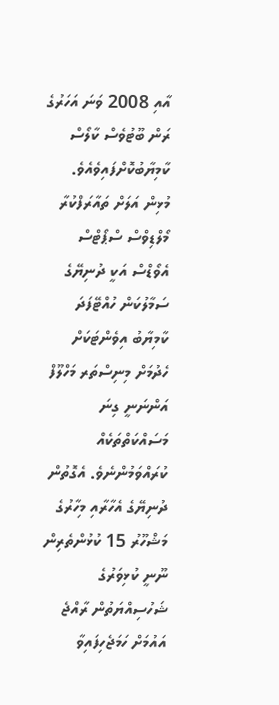އާއި 2008 ވަނަ އަހަރުގެ ރަން ބޫޓުވެސް ކާލޯސް ކާމިޔާބުކޮށްފައިވެއެވެ.
މުޅިން އަލަށް ތައާރަފްކުރާ މޯލްޑިވްސް ސްޕޯޓްސް އެވޯޑްސް އަކީ ދުނިޔޭގެ ސަމާލުކަން ހުއްޓޭފަދަ ކާމިޔާބު އިވެންޓަކަށް ހެދުމަށް މިނިސްތަރ މަހްލޫފް އަންނަނީ ގިނަ މަސައްކަތްތަކެއް ކުރައްވަމުންނެވެ. އެގޮތުން ދުނިޔޭގެ އެހާރާއި މިހާރުގެ މަޝްހޫރު 15 ކުޅުންތެރިން ނޫނީ ކުޅިވަރުގެ ޝަހުސިއްޔަތުން ރާއްޖެ އައުމަށް ހަމަޖެހިފައިވާ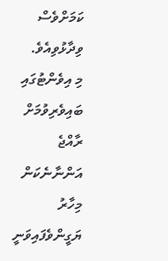ކަމަށްވެސް ވިދާޅުވިއެވެ.
މި އިވެންޓުގައި ބައިވެރިވުމަށް ރާއްޖެ އަންނާނެކަން މިހާރު ޔަގީންވެފައިވަނީ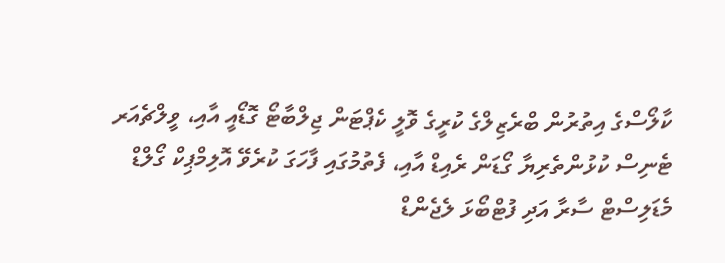ކާލޯސްގެ އިތުރުން ބްރެޒިލްގެ ކުރީގެ ވޮލީ ކެޕްޓަން ޖިލްބާޓޯ ގޮޑޯއީ އާއި، ވީލްޗެއަރ ޓެނިސް ކުޅުންތެރިޔާ ގޯޑަން ރެއިޑް އާއި، ފެތުމުގައި ފާހަގަ ކުރެވޭ އޮލިމްޕިކް ގޯލްޑް މެޑަލިސްޓް ސާރާ އަދި ފުޓްބޯޅަ ލެޖެންޑް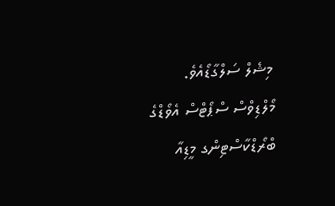މިޝެލް ސަލްގާޑޯއެވެ.
މޯލްޑިވްސް ސްޕޯޓްސް އެވޯޑްގެ ބްރޯޑްކާސްޓިންގ މީޑިއާ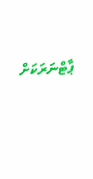ޕާޓްނަރަކަށް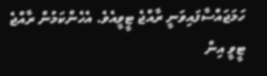ހަމަޖައްސާފައިވަނީ ރާއްޖެ ޓީވީއެވެ. އެހެންކަމުން ރާއްޖެ ޓީވީ އިން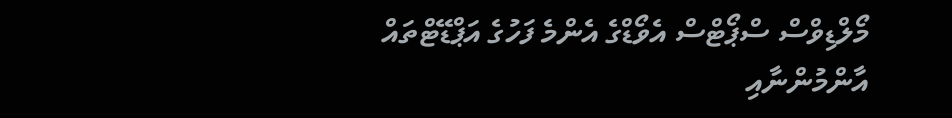މޯލްޑިވްސް ސްޕޯޓްސް އެވޯޑްގެ އެންމެ ފަހުގެ އަޕްޑޭޓްތައް އާންމުންނާއި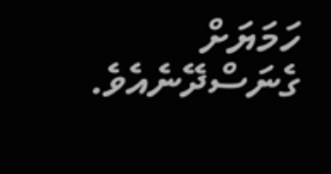ހަމަޔަށް ގެނަސްދޭނެއެވެ.